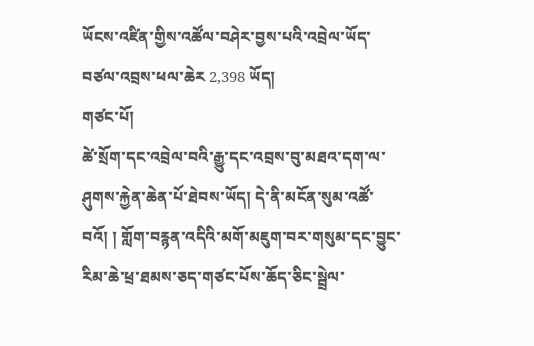ཡོངས་འཛིན་གྱིས་འཚོལ་བཤེར་བྱས་པའི་འབྲེལ་ཡོད་བཙལ་འབྲས་ཕལ་ཆེར 2,398 ཡོད།
གཙང་པོ།
ཚེ་སྲོག་དང་འབྲེལ་བའི་རྒྱུ་དང་འབྲས་བུ་མཐའ་དག་ལ་ཤུགས་རྐྱེན་ཆེན་པོ་ཐེབས་ཡོད། དེ་ནི་མངོན་སུམ་འཚོ་བའོ། ། གློག་བརྙན་འདིའི་མགོ་མཇུག་བར་གསུམ་དང་བྱུང་རིམ་ཆེ་ཕྲ་ཐམས་ཅད་གཙང་པོས་ཆོད་ཅིང་སྦྲེལ་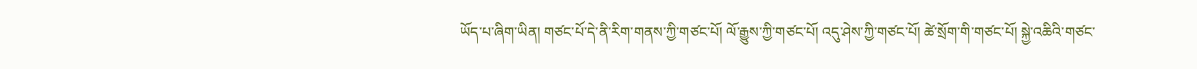ཡོད་པ་ཞིག་ཡིན། གཙང་པོ་དེ་ནི་རིག་གནས་ཀྱི་གཙང་པོ། ལོ་རྒྱུས་ཀྱི་གཙང་པོ། འདུ་ཤེས་ཀྱི་གཙང་པོ། ཚེ་སྲོག་གི་གཙང་པོ། སྐྱེ་འཆིའི་གཙང་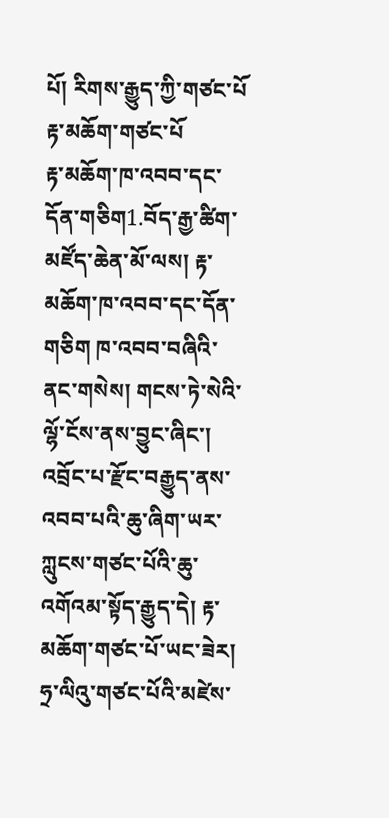པོ། རིགས་རྒྱུད་ཀྱི་གཙང་པོ
རྟ་མཆོག་གཙང་པོ
རྟ་མཆོག་ཁ་འབབ་དང་དོན་གཅིག1.བོད་རྒྱ་ཚིག་མཛོད་ཆེན་མོ་ལས། རྟ་མཆོག་ཁ་འབབ་དང་དོན་གཅིག ཁ་འབབ་བཞིའི་ནང་གསེས། གངས་ཏེ་སེའི་ལྷོ་ངོས་ནས་བྱུང་ཞིང་། འབྲོང་པ་རྫོང་བརྒྱུད་ནས་འབབ་པའི་ཆུ་ཞིག་ཡར་ཀླུངས་གཙང་པོའི་ཆུ་འགོའམ་སྟོད་རྒྱུད་དེ། རྟ་མཆོག་གཙང་པོ་ཡང་ཟེར།
ཧྲ་ལིའུ་གཙང་པོའི་མཛེས་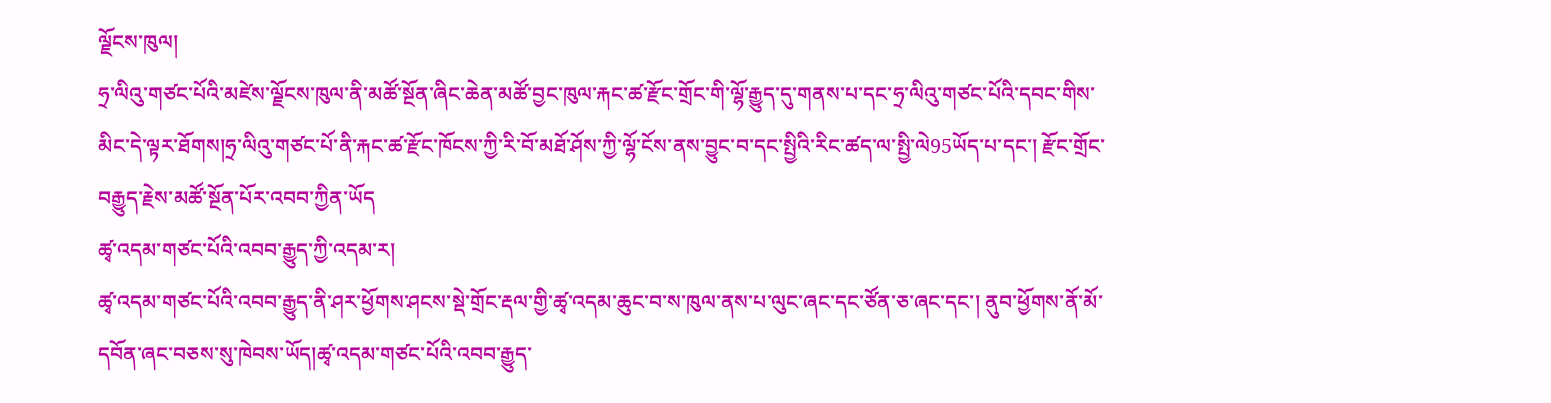ལྗོངས་ཁུལ།
ཧྲ་ལིའུ་གཙང་པོའི་མཛེས་ལྗོངས་ཁུལ་ནི་མཚོ་སྔོན་ཞིང་ཆེན་མཚོ་བྱང་ཁུལ་རྐང་ཚ་རྫོང་གྲོང་གི་ལྷོ་རྒྱུད་དུ་གནས་པ་དང་ཧྲ་ལིའུ་གཙང་པོའི་དབང་གིས་མིང་དེ་ལྟར་ཐོགས།ཧྲ་ལིའུ་གཙང་པོ་ནི་རྐང་ཚ་རྫོང་ཁོངས་ཀྱི་རི་བོ་མཐོ་ཤོས་ཀྱི་ལྷོ་ངོས་ནས་བྱུང་བ་དང་སྤྱིའི་རིང་ཚད་ལ་སྤྱི་ལེ95ཡོད་པ་དང་། རྫོང་གྲོང་བརྒྱུད་རྗེས་མཚོ་སྔོན་པོར་འབབ་ཀྱིན་ཡོད
ཚྭ་འདམ་གཙང་པོའི་འབབ་རྒྱུད་ཀྱི་འདམ་ར།
ཚྭ་འདམ་གཙང་པོའི་འབབ་རྒྱུད་ནི་ཤར་ཕྱོགས་ཤངས་སྡེ་གྲོང་རྡལ་གྱི་ཚྭ་འདམ་ཆུང་བ་ས་ཁུལ་ནས་པ་ལུང་ཞང་དང་ཙོན་ཅ་ཞང་དང་། ནུབ་ཕྱོགས་ནོ་མོ་དབོན་ཞང་བཅས་སུ་ཁེབས་ཡོད།ཚྭ་འདམ་གཙང་པོའི་འབབ་རྒྱུད་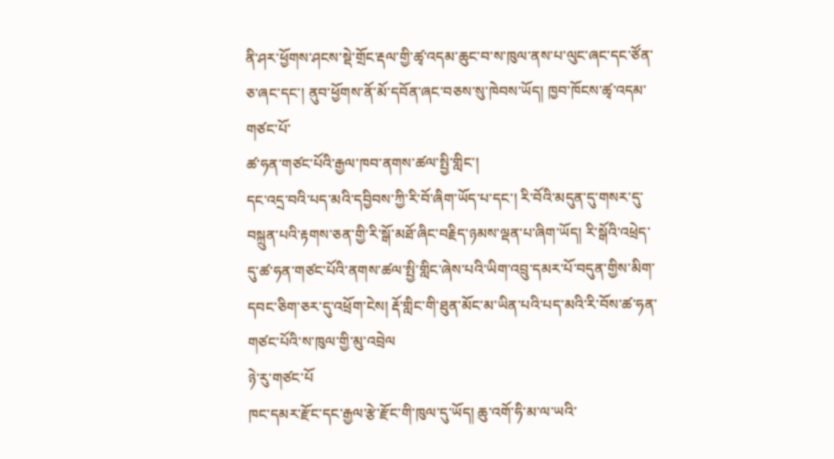ནི་ཤར་ཕྱོགས་ཤངས་སྡེ་གྲོང་རྡལ་གྱི་ཚྭ་འདམ་ཆུང་བ་ས་ཁུལ་ནས་པ་ལུང་ཞང་དང་ཙོན་ཅ་ཞང་དང་། ནུབ་ཕྱོགས་ནོ་མོ་དབོན་ཞང་བཅས་སུ་ཁེབས་ཡོད། ཁྱབ་ཁོངས་ཚྭ་འདམ་གཙང་པོ་
ཚ་ཧན་གཙང་པོའི་རྒྱལ་ཁབ་ནགས་ཚལ་སྤྱི་གླིང་།
དང་འདྲ་བའི་པད་མའི་དབྱིབས་ཀྱི་རི་བོ་ཞིག་ཡོད་པ་དང་། རི་བོའི་མདུན་དུ་གསར་དུ་བསྐྲུན་པའི་རྟགས་ཅན་གྱི་རི་སྒོ་མཐོ་ཞིང་བརྗིད་ཉམས་ལྡན་པ་ཞིག་ཡོད། རི་སྒོའི་འཕྲེད་དུ་ཚ་ཧན་གཙང་པོའི་ནགས་ཚལ་སྤྱི་གླིང་ཞེས་པའི་ཡིག་འབྲུ་དམར་པོ་བདུན་གྱིས་མིག་དབང་ཅིག་ཅར་དུ་འཕྲོག་ངེས། རྡོ་གླིང་གི་ཐུན་མོང་མ་ཡིན་པའི་པད་མའི་རི་བོས་ཚ་ཧན་གཙང་པོའི་ས་ཁུལ་གྱི་མུ་འབྲེལ
ཉེ་རུ་གཙང་པོ
ཁང་དམར་རྫོང་དང་རྒྱལ་རྩེ་རྫོང་གི་ཁུལ་དུ་ཡོད། ཆུ་འགོ་ཧི་མ་ལ་ཡའི་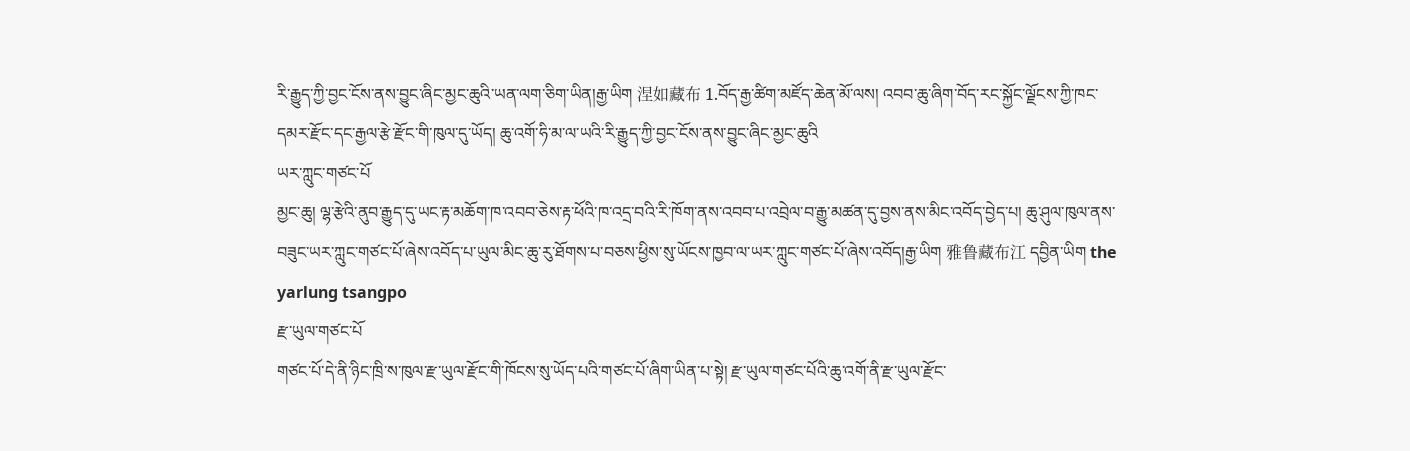རི་རྒྱུད་ཀྱི་བྱང་ངོས་ནས་བྱུང་ཞིང་མྱང་ཆུའི་ཡན་ལག་ཅིག་ཡིན།རྒྱ་ཡིག 涅如藏布 1.བོད་རྒྱ་ཚིག་མཛོད་ཆེན་མོ་ལས། འབབ་ཆུ་ཞིག་བོད་རང་སྐྱོང་ལྗོངས་ཀྱི་ཁང་དམར་རྫོང་དང་རྒྱལ་རྩེ་རྫོང་གི་ཁུལ་དུ་ཡོད། ཆུ་འགོ་ཧི་མ་ལ་ཡའི་རི་རྒྱུད་ཀྱི་བྱང་ངོས་ནས་བྱུང་ཞིང་མྱང་ཆུའི
ཡར་ཀླུང་གཙང་པོ
མྱང་ཆུ། ལྷ་རྩེའི་ནུབ་རྒྱུད་དུ་ཡང་རྟ་མཆོག་ཁ་འབབ་ཅེས་རྟ་ཕོའི་ཁ་འདྲ་བའི་རི་ཁོག་ནས་འབབ་པ་འབྲེལ་བ་རྒྱུ་མཚན་དུ་བྱས་ནས་མིང་འབོད་བྱེད་པ། ཆུ་ཤུལ་ཁུལ་ནས་བཟུང་ཡར་ཀླུང་གཙང་པོ་ཞེས་འབོད་པ་ཡུལ་མིང་ཆུ་རུ་ཐོགས་པ་བཅས་ཕྱིས་སུ་ཡོངས་ཁྱབ་ལ་ཡར་ཀླུང་གཙང་པོ་ཞེས་འབོད།རྒྱ་ཡིག 雅鲁藏布江 དབྱིན་ཡིག the yarlung tsangpo
རྫ་ཡུལ་གཙང་པོ
གཙང་པོ་དེ་ནི་ཉིང་ཁྲི་ས་ཁུལ་རྫ་ཡུལ་རྫོང་གི་ཁོངས་སུ་ཡོད་པའི་གཙང་པོ་ཞིག་ཡིན་པ་སྟེ། རྫ་ཡུལ་གཙང་པོའི་ཆུ་འགོ་ནི་རྫ་ཡུལ་རྫོང་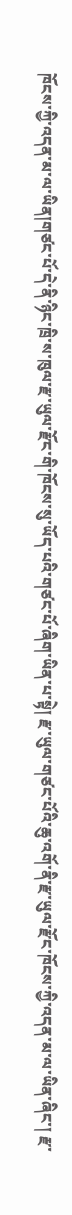ཁོངས་ཀྱི་འདན་མ་ལ་ཡིན།གཙང་པོ་དེ་ནི་ཉིང་ཁྲི་ས་ཁུལ་རྫ་ཡུལ་རྫོང་གི་ཁོངས་སུ་ཡོད་པའི་གཙང་པོ་ཞིག་ཡིན་པ་སྟེ། རྫ་ཡུལ་གཙང་པོའི་ཆུ་འགོ་ནི་རྫ་ཡུལ་རྫོང་ཁོངས་ཀྱི་འདན་མ་ལ་ཡིན་ཞིང་། རྫ་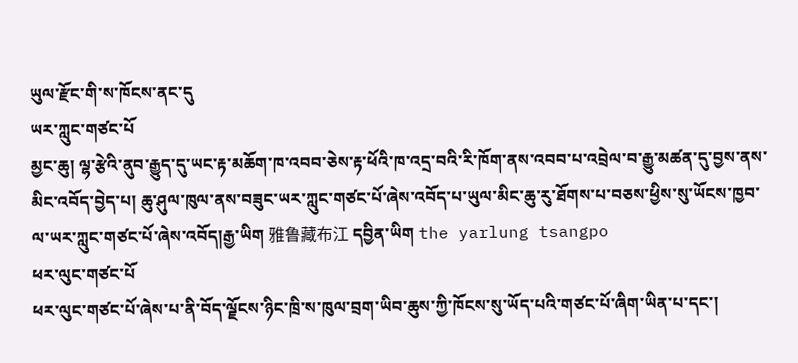ཡུལ་རྫོང་གི་ས་ཁོངས་ནང་དུ
ཡར་ཀླུང་གཙང་པོ
མྱང་ཆུ། ལྷ་རྩེའི་ནུབ་རྒྱུད་དུ་ཡང་རྟ་མཆོག་ཁ་འབབ་ཅེས་རྟ་ཕོའི་ཁ་འདྲ་བའི་རི་ཁོག་ནས་འབབ་པ་འབྲེལ་བ་རྒྱུ་མཚན་དུ་བྱས་ནས་མིང་འབོད་བྱེད་པ། ཆུ་ཤུལ་ཁུལ་ནས་བཟུང་ཡར་ཀླུང་གཙང་པོ་ཞེས་འབོད་པ་ཡུལ་མིང་ཆུ་རུ་ཐོགས་པ་བཅས་ཕྱིས་སུ་ཡོངས་ཁྱབ་ལ་ཡར་ཀླུང་གཙང་པོ་ཞེས་འབོད།རྒྱ་ཡིག 雅鲁藏布江 དབྱིན་ཡིག the yarlung tsangpo
ཕར་ལུང་གཙང་པོ
ཕར་ལུང་གཙང་པོ་ཞེས་པ་ནི་བོད་ལྗོངས་ཉིང་ཁྲི་ས་ཁུལ་བྲག་ཡིབ་ཆུས་ཀྱི་ཁོངས་སུ་ཡོད་པའི་གཙང་པོ་ཞིག་ཡིན་པ་དང་།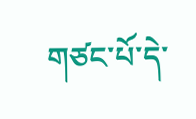གཙང་པོ་དེ་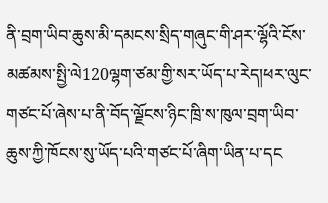ནི་བྲག་ཡིབ་ཆུས་མི་དམངས་སྲིད་གཞུང་གི་ཤར་ལྷོའི་ངོས་མཚམས་སྤྱི་ལེ120ལྷག་ཙམ་གྱི་སར་ཡོད་པ་རེད།ཕར་ལུང་གཙང་པོ་ཞེས་པ་ནི་བོད་ལྗོངས་ཉིང་ཁྲི་ས་ཁུལ་བྲག་ཡིབ་ཆུས་ཀྱི་ཁོངས་སུ་ཡོད་པའི་གཙང་པོ་ཞིག་ཡིན་པ་དང